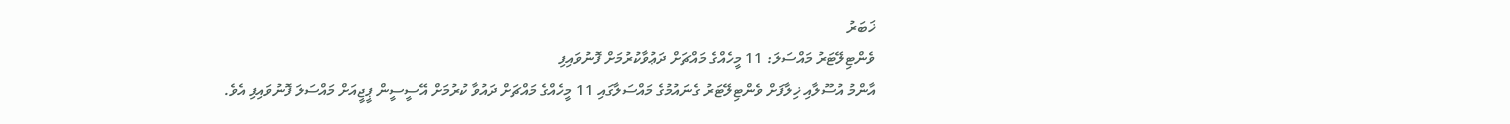ޚަބަރު
ވެންޓިލޭޓަރު މައްސަލަ: 11 މީހެއްގެ މައްޗަށް ދަޢުވާކުރުމަށް ފޮނުވައިފި
އާންމު އުސޫލާއި ޚިލާފަށް ވެންޓިލޭޓަރު ގެނައުމުގެ މައްސަލާގައި 11 މީހެއްގެ މައްޗަށް ދައުވާ ކުރުމަށް އޭސީސީން ޕީޖީއަށް މައްސަލަ ފޮނުވައިފި އެވެ.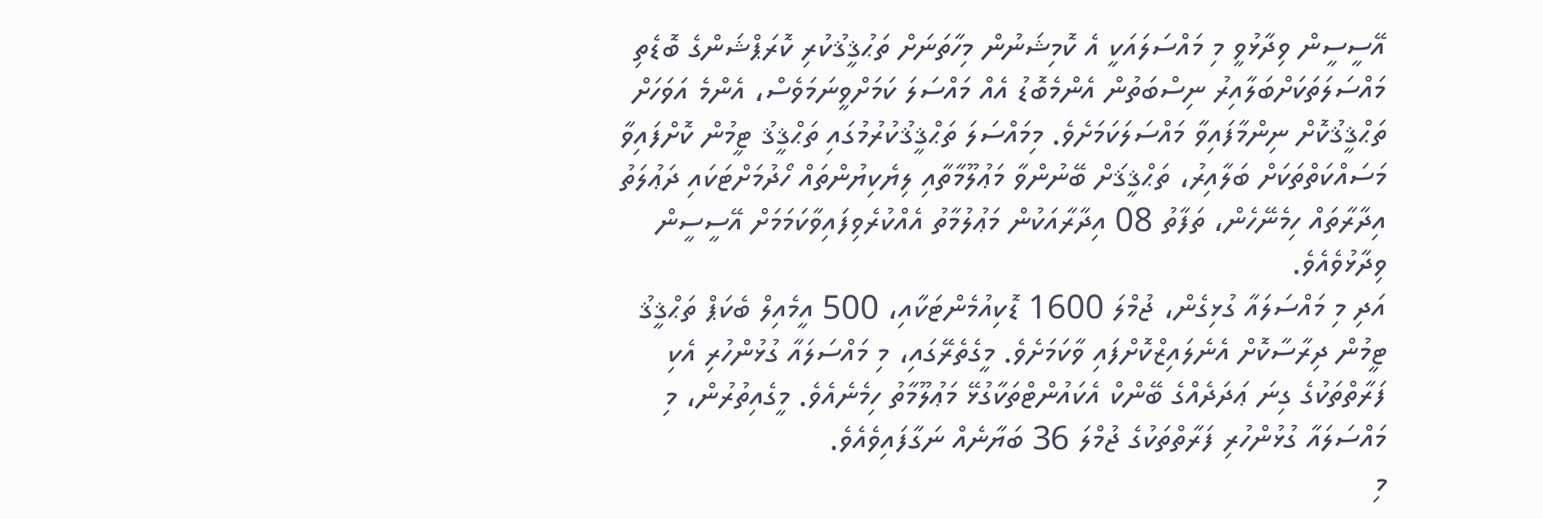އޭސީސީން ވިދާޅުވީ މި މައްސަލައަކީ އެ ކޮމިޝަނުން މިހާތަނަށް ތަޙުޤީޤުކުރި ކޮރަޕްޝަންގެ ބޮޑެތި މައްސަލަތަކަށްބަލާއިރު ނިސްބަތުން އެންމެބޮޑު އެއް މައްސަލަ ކަމަށްވީނަމަވެސް، އެންމެ އަވަހަށް ތަޙްޤީޤުކޮށް ނިންމާފައިވާ މައްސަލަކަމަށެވެ. މިމައްސަލަ ތަޙްޤީޤުކުރުމުގައި ތަޙްޤީޤު ޓީމުން ކޮށްފައިވާ މަސައްކަތްތަކަށް ބަލާއިރު، ތަޙްޤީޤަށް ބޭނުންވާ މަޢުލޫމާތާއި ލިޔެކިޔުންތައް ހޯދުމަށްޓަކައި ދަޢުލަތު އިދާރާތައް ހިމެނޭހެން، ތަފާތު 08 އިދާރާއަކުން މަޢުލުމާތު އެއްކުރެވިފައިވާކަމަމަށް އޭސީސީން ވިދާޅުވެއެވެ.
އަދި މި މައްސަލައާ ގުޅިގެން، ޖުމްލަ 1600 ޑޮކިއުމެންޓަކާއި، 500 އީމެއިލް ބެކަޕް ތަޙްޤީޤު ޓީމުން ދިރާސާކޮށް އެނެލައިޒްކޮށްފައި ވާކަމަށެވެ. މީގެތެރޭގައި، މި މައްސަލައާ ގުޅުންހުރި އެކި ފަރާތްތަކުގެ ގިނަ ޢަދަދެއްގެ ބޭންކް އެކައުންޓްތަކާގުޅޭ މަޢުލޫމާތު ހިމެނެއެވެ. މީގެއިތުރުން، މި މައްސަލައާ ގުޅުންހުރި ފަރާތްތަކުގެ ޖުމްލަ 36 ބަޔާނެއް ނަގާފައިވެއެވެ.
މި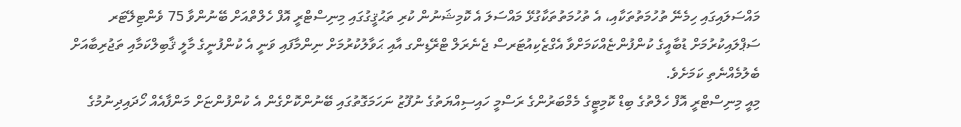މައްސަލައިގައި ހިމެނޭ ތުހުމަތުތަކާއި، އެ ތުހުމަތުތަކާގުޅޭ މައްސަލަ އެ ކޮމިޝަނުން ކުރި ތަޙުޤީގުގައި މިނިސްޓްރީ އޮފް ހެލްތްއަށް ބޭނުންވާ 75 ވެންޓިލޭޓަރ ސަޕްލައިކުރުމަށް ޑުބާއީގެ ކުންފުންޏެއްކަމަށްވާ އެގްޒެކިއުޓަރސް ޖެނެރަލް ޓްރޭޑިންގ އާއި ޙަވާލުކުރުމަށް ނިންމާފައި ވަނީ އެ ކުންފުނީގެ މާލީ ޤާބިލްކަމާއި ތަޖުރިބާއަށް ބެލުމެއްނެތި ކަމަށެވެ.
މިއީ މިނިސްޓްރީ އޮފް ހެލްތުގެ ބިޑް ކޮމިޓީގެ މެމްބަރުންގެ ރަސްމީ ހައިސިއްޔަތުގެ ނުފޫޒު ނަހަމަގޮތުގައި ބޭނުންކޮށްގެން އެ ކުންފުންޏަށް މަންފާއެއް ހޯދައިދިނުމުގެ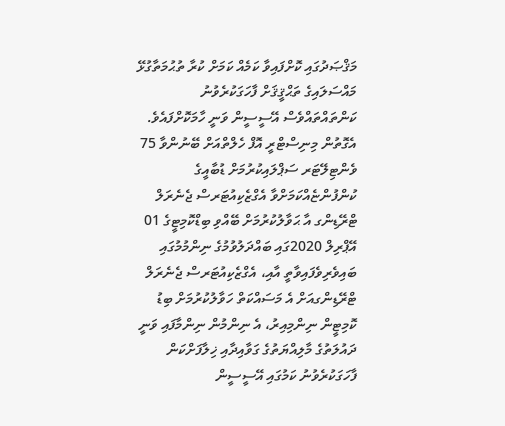މަޤްޞަދުގައި ކޮށްފައިވާ ކަމެއް ކަމަށް ކުރާ ތުޙުމަތާގުޅޭ މައްސަލައިގެ ތަޙްޤީޤަށް ފާހަގަކުރެވުނު ކަންތައްތައްވެސް އޭސީސީން ވަނީ ހާމަކޮށްފައެވެ. އެގޮތުން މިނިސްޓްރީ އޮފް ހެލްތްއަށް ބޭނުންވާ 75 ވެންޓިލޭޓަރ ސަޕްލައިކުރުމަށް ޑުބާއީގެ ކުންފުންޏެއްކަމަށްވާ އެގްޒެކިއުޓަރސް ޖެނެރަލް ޓްރޭޑިންގ އާ ޙަވާލުކުރުމަށް ބޭއްވި ބިޑްކޮމިޓީގެ 01 އޭޕްރިލް 2020ގައި ބައްދަލުވުމުގެ ނިންމުމުގައި ބައިވެރިވެފައިވާތީ އާއި، އެގްޒެކިއުޓަރސް ޖެނެރަލް ޓްރޭޑިންގއަށް އެ މަސައްކަތް ހަވާލުކުރުމަށް ބިޑު ކޮމިޓީން ނިންމިއިރު، އެ ނިންމުން ނިންމާފައި ވަނީ ދައުލަތުގެ މާލިއްޔަތުގެ ގަވާއިދާއި ޚިލާފަށްކަން ފާހަގަކުރެވުނު ކަމުގައި އޭސީސީން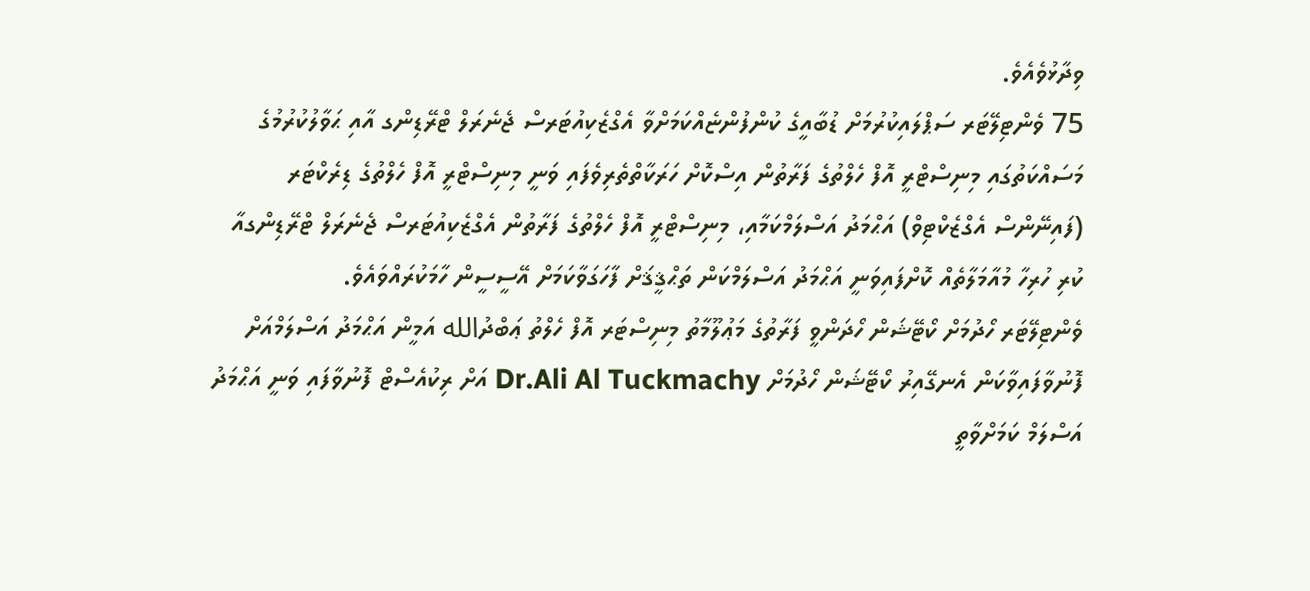ވިދާޅުވެއެވެ.
75 ވެންޓިލޭޓަރ ސަޕްލައިކުރުމަށް ޑުބާއީގެ ކުންފުންޏެއްކަމަށްވާ އެގްޒެކިއުޓަރސް ޖެނެރަލް ޓްރޭޑިންގ އާއި ޙަވާލުކުރުމުގެ މަސައްކަތުގައި މިނިސްޓްރީ އޮފް ހެލްތުގެ ފަރާތުން އިސްކޮށް ހަރަކާތްތެރިވެފައި ވަނީ މިނިސްޓްރީ އޮފް ހެލްތުގެ ޑިރެކްޓަރ (ފައިނޭންސް އެގްޒެކްޓިވް) އަޙްމަދު އަސްލަމްކަމާއި، މިނިސްޓްރީ އޮފް ހެލްތުގެ ފަރާތުން އެގްޒެކިއުޓަރސް ޖެނެރަލް ޓްރޭޑިންގއާ ކުރި ހުރިހާ މުއާމަލާތެއް ކޮށްފައިވަނީ އަޙްމަދު އަސްލަމްކަން ތަޙްޤީޤަށް ފާހަގަވާކަމަށް އޭސީސީން ހާމަކުރައްވައެވެ.
ވެންޓިލޭޓަރ ހޯދުމަށް ކޯޓޭޝަން ހޯދަންވީ ފަރާތުގެ މަޢުލޫމާތު މިނިސްޓަރ އޮފް ހެލްތު ޢަބްދުالله އަމީން އަޙްމަދު އަސްލަމްއަށް ފޮނުވާފައިވާކަން އެނގޭއިރު ކޯޓޭޝަން ހޯދުމަށް Dr.Ali Al Tuckmachy އަށް ރިކުއެސްޓް ފޮނުވާފައި ވަނީ އަޙްމަދު އަސްލަމް ކަމަށްވާތީ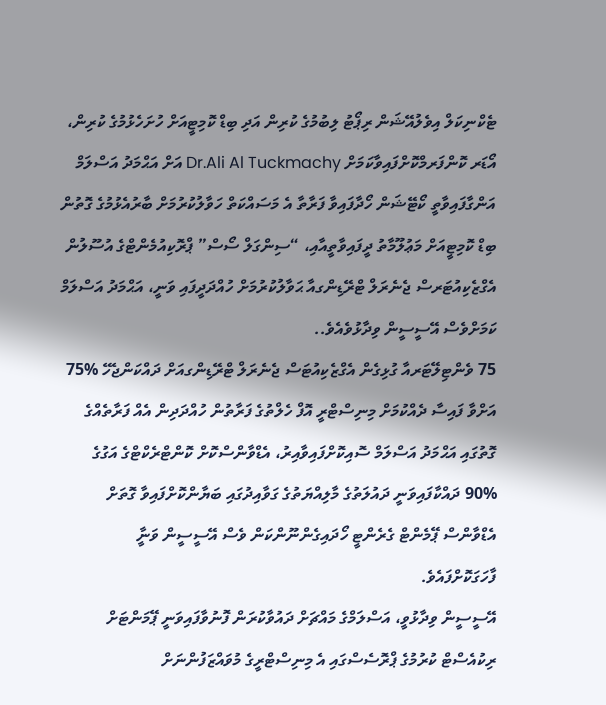ޓެކްނިކަލް އިވެލުއޭޝަން ރިޕޯޓު ލިބުމުގެ ކުރިން އަދި ބިޑް ކޮމިޓީއަށް ހުށަހެޅުމުގެ ކުރިން، އޯޑަރ ކޮންފަރމްކޮށްފައިވާކަމަށް Dr.Ali Al Tuckmachy އަށް އަޙްމަދު އަސްލަމް އަންގާފައިވާތީ ކޯޓޭޝަން ހޯދާފައިވާ ފަރާތާ އެ މަސައްކަތް ހަވާލުކުރުމަށް ބާރުއެޅުމުގެ ގޮތުން ބިޑް ކޮމިޓީއަށް މަޢުލޫމާތު ދީފައިވާތީއާއި، “ސިންގަލް ސޯސް” ޕްރޮކިއުމެންޓްގެ އުސޫލުން އެގްޒެކިއުޓަރސް ޖެނެރަލް ޓްރޭޑިންގއާ ޙަވާލުކުރުމަށް ހުއްދަދީފައި ވަނީ، އަޙްމަދު އަސްލަމް ކަމަށްވެސް އޭސީސީން ވިދާޅުވެއެވެ..
75 ވެންޓިލޭޓަރއާ ގުޅިގެން އެގްޒެކިއުޓަސް ޖެނެރަލް ޓްރޭޑިންގއަށް ދައްކަންޖެހޭ %75 އަށްވާ ފައިސާ ދެއްކުމަށް މިނިސްޓްރީ އޮފް ހެލްތުގެ ފަރާތުން ހުއްދަދިން އެއް ފަރާތެއްގެ ގޮތުގައި އަޙްމަދު އަސްލަމް ސޮއިކޮށްފައިވާއިރު، އެޑްވާންސްކޮށް ކޮންޓްރެކްޓްގެ އަގުގެ %90 ދައްކާފައިވަނީ ދައުލަތުގެ މާލިއްޔަތުގެ ގަވާއިދުގައި ބަޔާންކޮށްފައިވާ ގޮތަށް އެޑްވާންސް ޕޭމެންޓް ގެރެންޓީ ހޯދައިގެންނޫންކަން ވެސް އޭސީސީން ވަނާީ ފާހަގަކޮށްފައެވެ.
އޭސީސީން ވިދާޅުވީ، އަސްލަމްގެ މައްޗަށް ދައުވާކުރަން ފޮނުވާފައިވަނީ ޕޭމަންޓަށް ރިކުއެސްޓް ކުރުމުގެ ޕްރޮސެސްގައި އެ މިނިސްޓްރީގެ މުވައްޒަފުންނަށް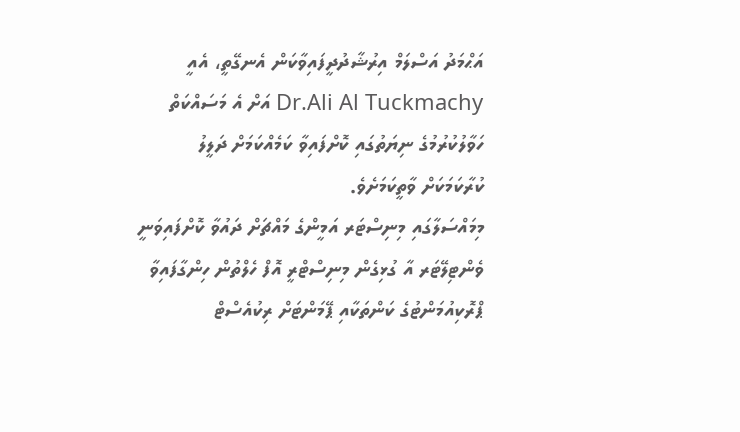އަޙްމަދު އަސްލަމް އިރުޝާދުދީފައިވާކަން އެނގޭތީ، އެއީ Dr.Ali Al Tuckmachy އަށް އެ މަސައްކަތް ހަވާލުކުރުމުގެ ނިޔަތުގައި ކޮށްފައިވާ ކަމެއްކަމަށް ދަލީލު ކުރާކަމަކަށް ވާތީކަމަށެވެ.
މިމައްސަލާގައި މިނިސްޓަރ އަމީންގެ މައްޗަށް ދައުވާ ކޮށްފައިވަނީ ވެންޓިލޭޓަރ އާ ގުޅިގެން މިނިސްޓްރީ އޮފް ހެލްތުން ހިންގާފައިވާ ޕްރޮކިއުމަންޓުގެ ކަންތަކާއި ޕޭމަންޓަށް ރިކުއެސްޓް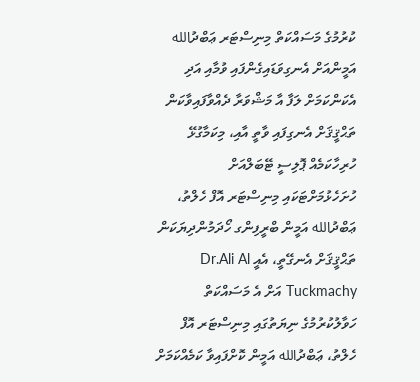ކުރުމުގެ މަސައްކަތް މިނިސްޓަރ ޢަބްދުالله އަމީންއަށް އެނގިވަޑައިގެންފައި ވުމާއި އަދި އެކަންކަމަށް ލަފާ އާ މަޝްވަރާ ދެއްވާފައިވާކަން ތަޙްޤީޤަށް އެނގިފައި ވާތީ އާއި، މިކަމާގުޅޭ ހުރިހާކަމެއް ޕޮލިސީ ޓޭބަލްއަށް ހުށަހެޅުމަށްޓަކައި މިނިސްޓަރ އޮފް ހެލްތު، ޢަބްދުالله އަމީން ބްރީފިންގ ހޯދަމުންދިޔަކަން ތަޙްޤީޤަށް އެނގޭތީ، އެއީ Dr.Ali Al Tuckmachy އަށް އެ މަސައްކަތް ހަވާލުކުރުމުގެ ނިޔަތުގައި މިނިސްޓަރ އޮފް ހެލްތު، ޢަބްދުالله އަމީން ކޮށްފައިވާ ކަމެއްކަމަށް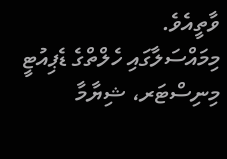ވާތީއެވެ.
މިމައްސަލާގައި ހެލްތްގެ ޑެޕިއުޓީ މިނިސްޓަރ، ޝިޔާމާ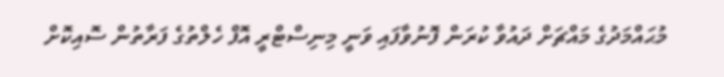މުޙައްމަދުގެ މައްޗަށް ދައުވާ ކުރަން ފޮނުވާފައި ވަނީ މިނިސްޓްރީ އޮފް ހެލްތުގެ ފަރާތުން ސޮއިކޮށް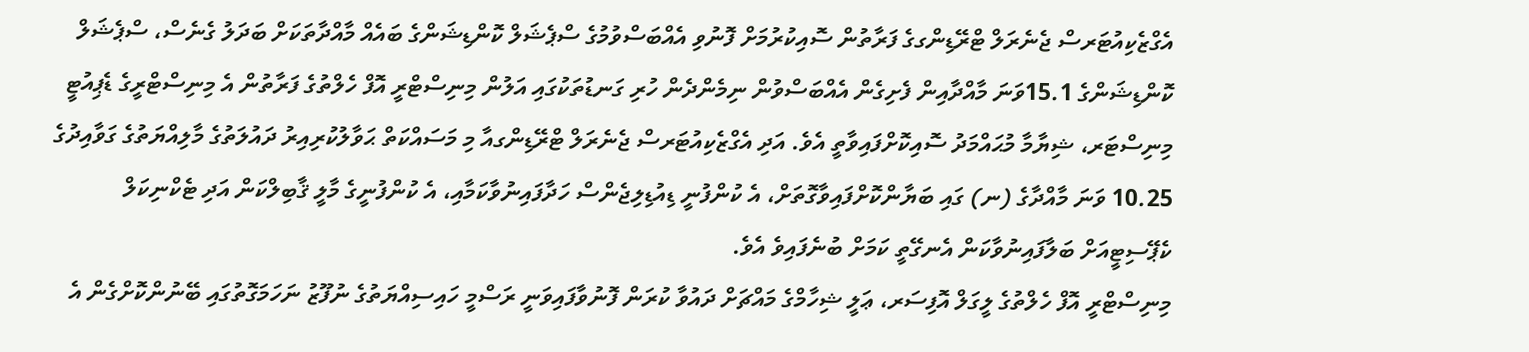އެގްޒެކިއުޓަރސް ޖެނެރަލް ޓްރޭޑިންގގެ ފަރާތުން ސޮއިކުރުމަށް ފޮނުވި އެއްބަސްވުމުގެ ސްޕެޝަލް ކޮންޑިޝަންގެ ބައެއް މާއްދާތަކަށް ބަދަލު ގެނެސް، ސްޕެޝަލް ކޮންޑިޝަންގެ 15.1ވަނަ މާއްދާއިން ފެށިގެން އެއްބަސްވުން ނިމެންދެން ހުރި ގަނޑުތަކުގައި އަލުން މިނިސްޓްރީ އޮފް ހެލްތުގެ ފަރާތުން އެ މިނިސްޓްރީގެ ޑެޕިއުޓީ މިނިސްޓަރ، ޝިޔާމާ މުޙައްމަދު ސޮއިކޮށްފައިވާތީ އެވެ. އަދި އެގްޒެކިއުޓަރސް ޖެނެރަލް ޓްރޭޑިންގއާ މި މަސައްކަތް ޙަވާލުކުރިއިރު ދައުލަތުގެ މާލިއްޔަތުގެ ގަވާއިދުގެ 10.25 ވަނަ މާއްދާގެ (ނ) ގައި ބަޔާންކޮށްފައިވާގޮތަށް، އެ ކުންފުނީ ޑިއުޑިލިޖެންސް ހަދާފައިނުވާކަމާއި، އެ ކުންފުނީގެ މާލީ ޤާބިލްކަން އަދި ޓެކްނިކަލް ކެޕޭސިޓީއަށް ބަލާފައިނުވާކަން އެނގޭތީ ކަމަށް ބުނެފައިވެ އެވެ.
މިނިސްޓްރީ އޮފް ހެލްތުގެ ލީގަލް އޮފިސަރ، ޢަލީ ޝިހާމްގެ މައްޗަށް ދައުވާ ކުރަން ފޮނުވާފައިވަނީ ރަސްމީ ހައިސިއްޔަތުގެ ނުފޫޒު ނަހަމަގޮތުގައި ބޭނުންކޮށްގެން އެ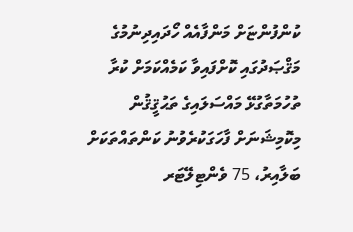ކުންފުންޏަށް މަންފާއެއް ހޯދައިދިނުމުގެ މަޤްޞަދުގައި ކޮށްފައިވާ ކަމެއްކަމަށް ކުރާ ތުހުމަތާގުޅޭ މައްސަލައިގެ ތަޙުޤީޤުން މިކޮމިޝަނަށް ފާހަގަކުރެވުނު ކަންތައްތަކަށް ބަލާއިރު، 75 ވެންޓިލޭޓަރ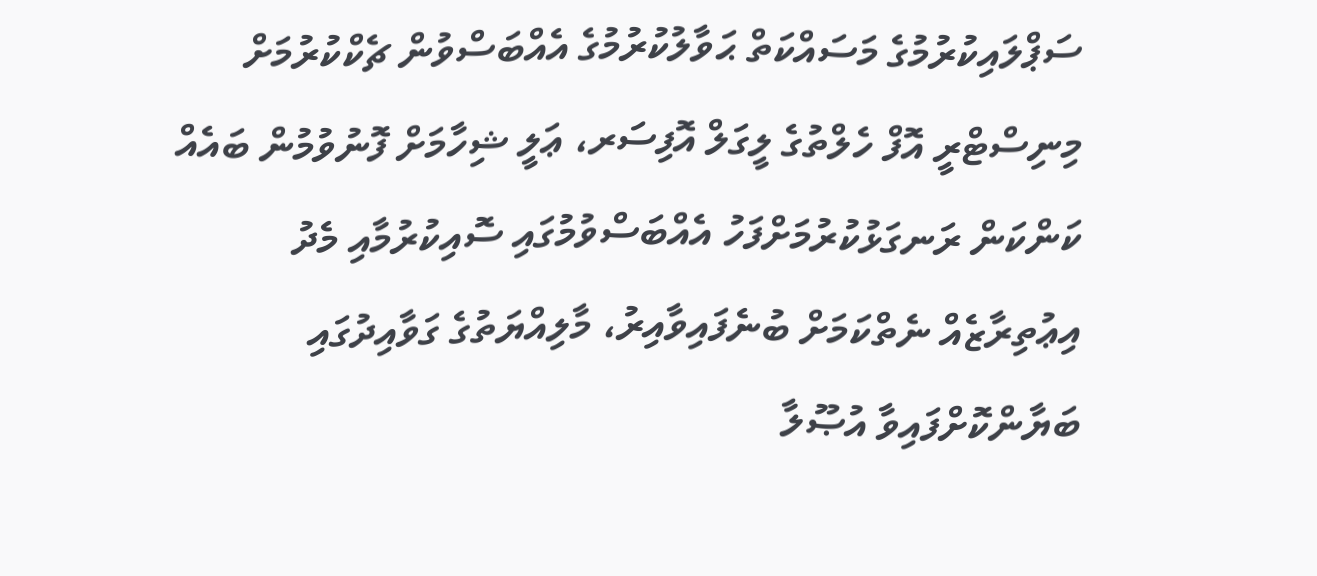ސަޕްލައިކުރުމުގެ މަސައްކަތް ޙަވާލުކުރުމުގެ އެއްބަސްވުން ޗެކްކުރުމަށް މިނިސްޓްރީ އޮފް ހެލްތުގެ ލީގަލް އޮފިސަރ، ޢަލީ ޝިހާމަށް ފޮނުވުމުން ބައެއް ކަންކަން ރަނގަޅުކުރުމަށްފަހު އެއްބަސްވުމުގައި ސޮއިކުރުމާއި މެދު އިޢުތިރާޒެއް ނެތްކަމަށް ބުނެފައިވާއިރު، މާލިއްޔަތުގެ ގަވާއިދުގައި ބަޔާންކޮށްފައިވާ އުޞޫލާ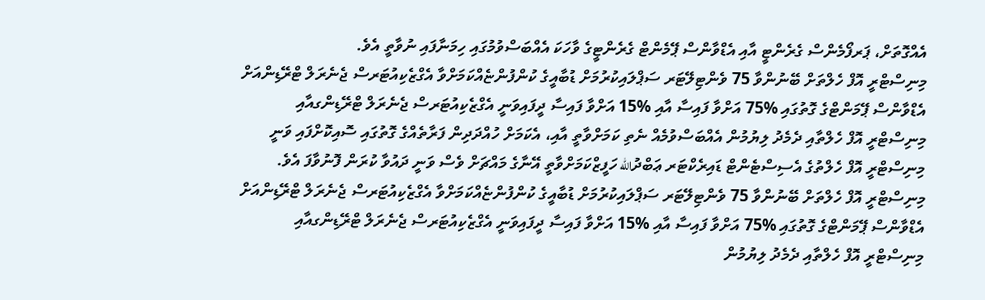އެއްގޮތަށް، ޕަރފޯމެންސް ގެރެންޓީ އާއި އެޑްވާންސް ޕޭމެންޓް ގެރެންޓީގެ ވާހަކަ އެއްބަސްވުމުގައި ހިމަނާފައި ނުވާތީ އެވެ.
މިނިސްޓްރީ އޮފް ހެލްތަށް ބޭނުންވާ 75 ވެންޓިލޭޓަރ ސަޕްލައިކުރުމަށް ޑުބާއީގެ ކުންފުންޏެއްކަމަށްވާ އެގްޒެކިއުޓަރސް ޖެނެރަލް ޓްރޭޑިންއަށް އެޑްވާންސް ޕޭމަންޓްގެ ގޮތުގައި %75 އަށްވާ ފައިސާ އާއި %15 އަށްވާ ފައިސާ ދީފައިވަނީ އެގްޒެކިއުޓަރސް ޖެނެރަލް ޓްރޭޑިންގއާއި މިނިސްޓްރީ އޮފް ހެލްތާއި ދެމެދު ލިޔުމުން އެއްބަސްވުމެއް ނެތި ކަމަށްވާތީ އާއި، އެކަމަށް ހުއްދަދިން ފަރާތެއްގެ ގޮތުގައި ސޮއިކޮށްފައި ވަނީ މިނިސްޓްރީ އޮފް ހެލްތުގެ އެސިސްޓެންޓް ޑައިރެކްޓަރ ޢަބްދުالله ހަފީޒްކަމަށްވާތީ އޭނާގެ މައްޗަށް ވެސް ވަނީ ދައުވާ ކުރަން ފޮނުވާފަ އެވެ.
މިނިސްޓްރީ އޮފް ހެލްތަށް ބޭނުންވާ 75 ވެންޓިލޭޓަރ ސަޕްލައިކުރުމަށް ޑުބާއީގެ ކުންފުންޏެއްކަމަށްވާ އެގްޒެކިއުޓަރސް ޖެނެރަލް ޓްރޭޑިންއަށް އެޑްވާންސް ޕޭމަންޓްގެ ގޮތުގައި %75 އަށްވާ ފައިސާ އާއި %15 އަށްވާ ފައިސާ ދީފައިވަނީ އެގްޒެކިއުޓަރސް ޖެނެރަލް ޓްރޭޑިންގއާއި މިނިސްޓްރީ އޮފް ހެލްތާއި ދެމެދު ލިޔުމުން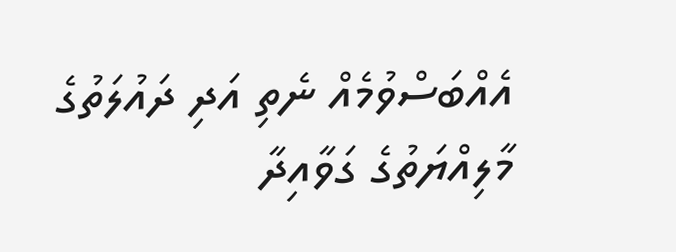އެއްބަސްވުމެއް ނެތި އަދި ދައުލަތުގެ މާލިއްޔަތުގެ ގަވާއިދާ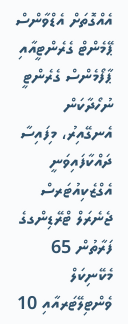އެއްގޮތަށް އެޑްވާންސް ޕޭމެންޓް ގެރެންޓީއާއި ޕާފޯމެންސް ގެރެންޓީ ނުހޯދާކަން އެނގޭއިރު، މިފައިސާ ދައްކާފައިވަނީ އެގްޒެކިއުޓަރސް ޖެނެރަލް ޓްރޭޑިންގގެ ފަރާތުން 65 މެކޭނިކަލް ވެންޓިލޭޓަރއާއި 10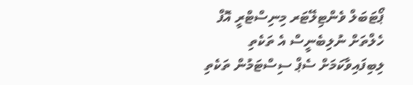ޕޯޓަބަލް ވެންޓިލޭޓަރ މިނިސްޓްރީ އޮފް ހެލްތަށް ނުލިބެނީސް އެ ތަކެތި ލިބިފައިވާކަމަށް ސެޕް ސިސްޓަމުން ތަކެތި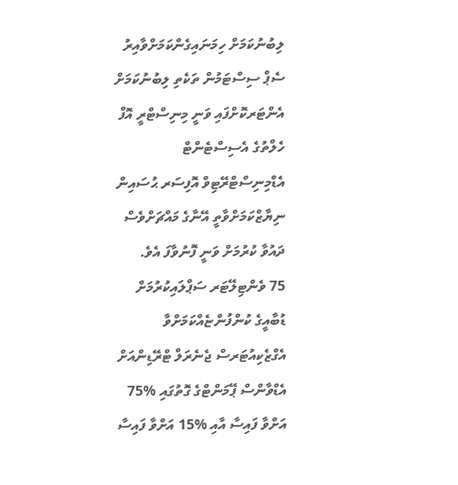ލިބުނުކަމަށް ހިމަނައިގެންކަމަށްވާއިރު ސެޕް ސިސްޓަމުން ތަކެތި ލިބުނުކަމަށް އެންޓަރކޮށްފައި ވަނީ މިނިސްޓްރީ އޮފް ހެލްތުގެ އެސިސްޓެންޓް އެޑްމިނިސްޓްރޭޓިވް އޮފިސަރ ޙުސައިން ނިޔާޒްކަމަށްވާތީ އޭނާގެ މައްޗަށްވެސް ދައުވާ ކުރުމަށް ވަނީ ފޮނުވާފަ އެވެ.
75 ވެންޓިލޭޓަރ ސަޕްލައިކުރުމަށް ޑުބާއީގެ ކުންފުންޏެއްކަމަށްވާ އެގްޒެކިއުޓަރސް ޖެނެރަލް ޓްރޭޑިންއަށް އެޑްވާންސް ޕޭމަންޓްގެ ގޮތުގައި %75 އަށްވާ ފައިސާ އާއި %15 އަށްވާ ފައިސާ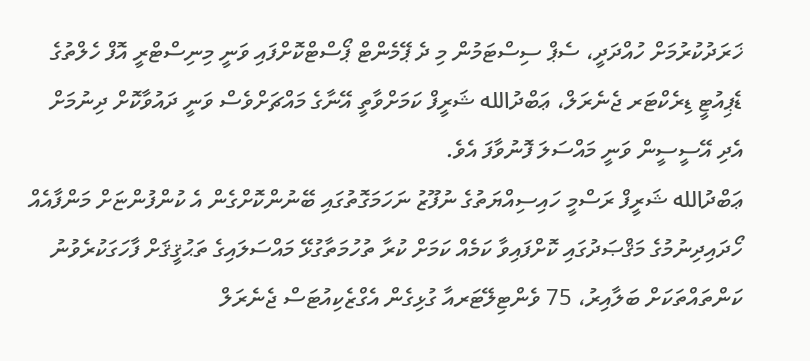ޚަރަދުކުރުމަށް ހުއްދަދީ، ސެޕް ސިސްޓަމުން މި ދެ ޕޭމެންޓް ޕޯސްޓްކޮށްފައި ވަނީ މިނިސްޓްރީ އޮފް ހެލްތުގެ ޑެޕިއުޓީ ޑިރެކްޓަރ ޖެނެރަލް، ޢަބްދުالله ޝަރީފް ކަމަށްވާތީ އޭނާގެ މައްޗަށްވެސް ވަނީ ދައުވާކޮށް ދިނުމަށް އެދި އޭސީސީން ވަނީ މައްސަލަ ފޮނުވާފަ އެވެ.
ޢަބްދުالله ޝަރީފް ރަސްމީ ހައިސިއްޔަތުގެ ނުފޫޒު ނަހަމަގޮތުގައި ބޭނުންކޮށްގެން އެ ކުންފުންޏަށް މަންފާއެއް ހޯދައިދިނުމުގެ މަޤްޞަދުގައި ކޮށްފައިވާ ކަމެއް ކަމަށް ކުރާ ތުހުމަތާގުޅޭ މައްސަލައިގެ ތަޙުޤީޤަށް ފާހަގަކުރެވުނު ކަންތައްތަކަށް ބަލާއިރު، 75 ވެންޓިލޭޓަރއާ ގުޅިގެން އެގްޒެކިއުޓަސް ޖެނެރަލް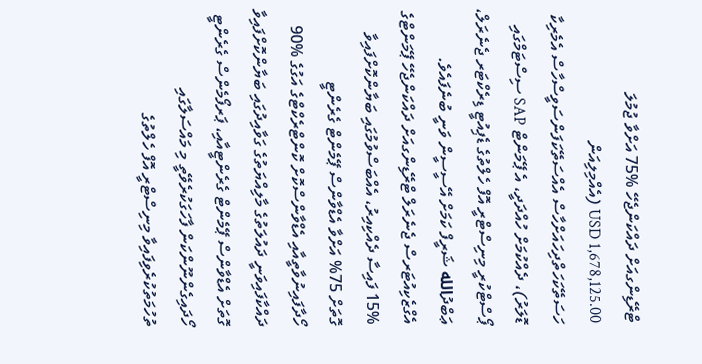ޓްރޭޑިންގއަށް ދައްކަންޖެހޭ %75 އަށްވާ ޖުމުލަ 1,678,125.00 USD (އެއްމިލިއަން ހަސަތޭކަހަތްދިހައަށްހާސް އެއްސަތޭކަފަންސަވީސްހާސް އެމެރިކާ ޑޮލަރު)، ދެއްކުމަށް ހުއްދަދީ، އެ ޕޭމަންޓް SAP ސިސްޓަމްގައި ޕޯސްޓްކުރީ މިނިސްޓްރީ އޮފް ހެލްތުގެ ޑެޕިއުޓީ ޑިރެކްޓަރ ޖެނެރަލް، ޢަބްދުالله ޝަރީފް ކަމަށް އޭސީސީން ވަނީ ބުނެފައެވެ.
އެގްޒެކިއުޓަރސް ޖެނެރަލް ޓްރޭޑިންގއަށް ދައްކަންޖެހޭ ޕޭމަންޓްގެ %15 ފައިސާ ދެއްކިއިރު، އެއްބަސްވުމުގައި ބަޔާންކޮށްފައިވާ ގޮތަށް 75% އަށްވާ އެޑްވާންސް ޕޭމެންޓް ގެރެންޓީ ހޯދާފައިނުވާތީއާއި އެޑްވާންސްކޮށް ކޮންޓްރެކްޓްގެ އަގުގެ %90 ދައްކާފައިވަނީ ދައުލަތުގެ މާލިއްޔަތުގެ ގަވާއިދުގައި ބަޔާންކޮށްފައިވާ ގޮތަށް އެޑްވާންސް ޕޭމެންޓް ގެރެންޓީއާއި، ޕަރފޯމެންސް ގެރެންޓީ ހޯދައިގެންނޫންކަން ފާހަގަކުރެވޭތީ މި މައްސަލާގައި ތުހުމަތުކުރެވިފައިވާ މިނިސްޓްރީ އޮފް ހެލްތުގެ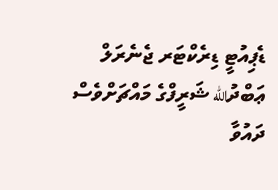ޑެޕިއުޓީ ޑިރެކްޓަރ ޖެނެރަލް ޢަބްދުالله ޝަރީފްގެ މައްޗަށްވެސް ދައުވާ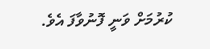ކުރުމަށް ވަނީ ފޮނުވާފަ އެވެ.